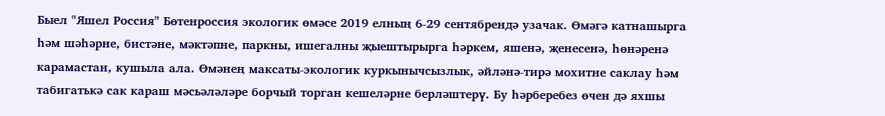Быел "Яшел Россия" Бөтенроссия экологик өмәсе 2019 елның 6-29 сентябрендә узачак. Өмәгә катнашырга һәм шәһәрне, бистәне, мәктәпне, паркны, ишегалны җыештырырга һәркем, яшенә, җенесенә, һөнәренә карамастан, кушыла ала. Өмәнең максаты-экологик куркынычсызлык, әйләнә-тирә мохитне саклау һәм табигатькә сак караш мәсьәләләре борчый торган кешеләрне берләштерү. Бу һәрберебез өчен дә яхшы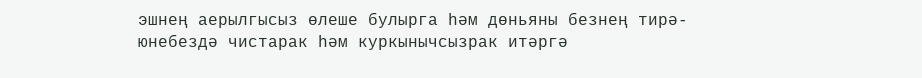эшнең аерылгысыз өлеше булырга һәм дөньяны безнең тирә-юнебездә чистарак һәм куркынычсызрак итәргә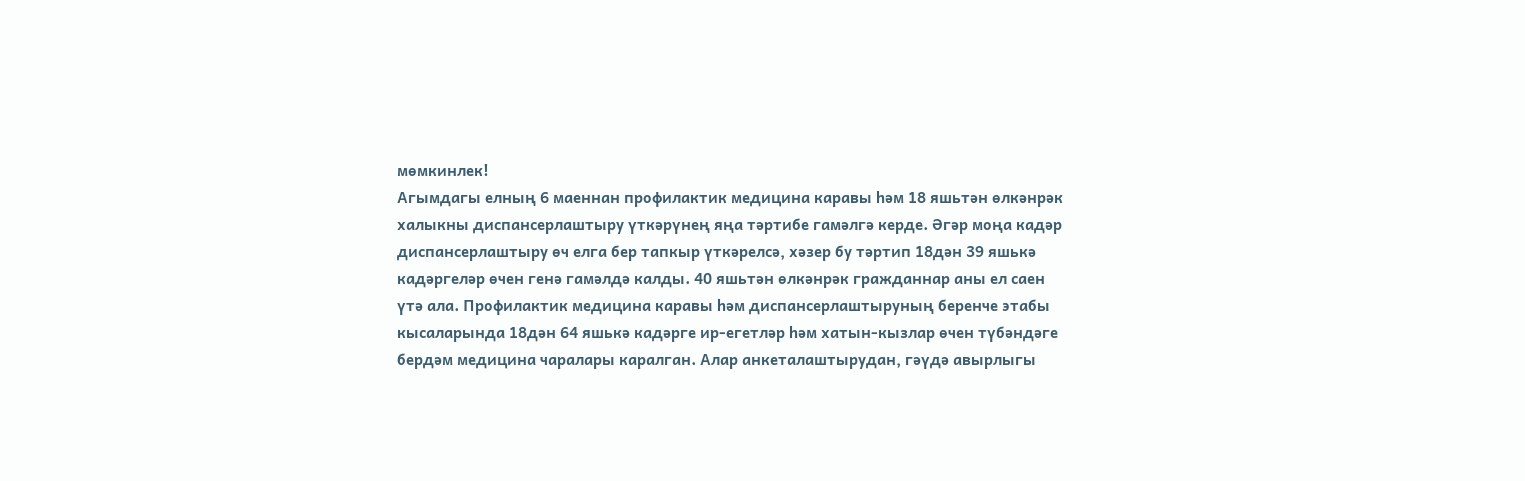мөмкинлек!
Агымдагы елның 6 маеннан профилактик медицина каравы һәм 18 яшьтән өлкәнрәк халыкны диспансерлаштыру үткәрүнең яңа тәртибе гамәлгә керде. Әгәр моңа кадәр диспансерлаштыру өч елга бер тапкыр үткәрелсә, хәзер бу тәртип 18дән 39 яшькә кадәргеләр өчен генә гамәлдә калды. 40 яшьтән өлкәнрәк гражданнар аны ел саен үтә ала. Профилактик медицина каравы һәм диспансерлаштыруның беренче этабы кысаларында 18дән 64 яшькә кадәрге ир-егетләр һәм хатын-кызлар өчен түбәндәге бердәм медицина чаралары каралган. Алар анкеталаштырудан, гәүдә авырлыгы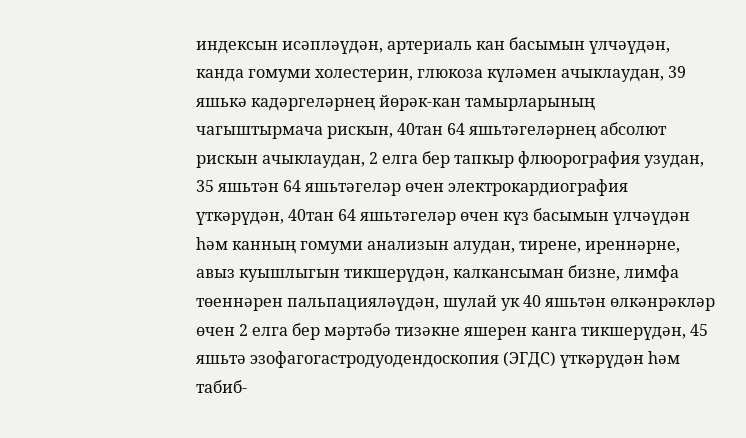индексын исәпләүдән, артериаль кан басымын үлчәүдән, канда гомуми холестерин, глюкоза күләмен ачыклаудан, 39 яшькә кадәргеләрнең йөрәк-кан тамырларының чагыштырмача рискын, 40тан 64 яшьтәгеләрнең абсолют рискын ачыклаудан, 2 елга бер тапкыр флюорография узудан, 35 яшьтән 64 яшьтәгеләр өчен электрокардиография үткәрүдән, 40тан 64 яшьтәгеләр өчен күз басымын үлчәүдән һәм канның гомуми анализын алудан, тирене, иреннәрне, авыз куышлыгын тикшерүдән, калкансыман бизне, лимфа төеннәрен пальпацияләүдән, шулай ук 40 яшьтән өлкәнрәкләр өчен 2 елга бер мәртәбә тизәкне яшерен канга тикшерүдән, 45 яшьтә эзофагогастродуодендоскопия (ЭГДС) үткәрүдән һәм табиб-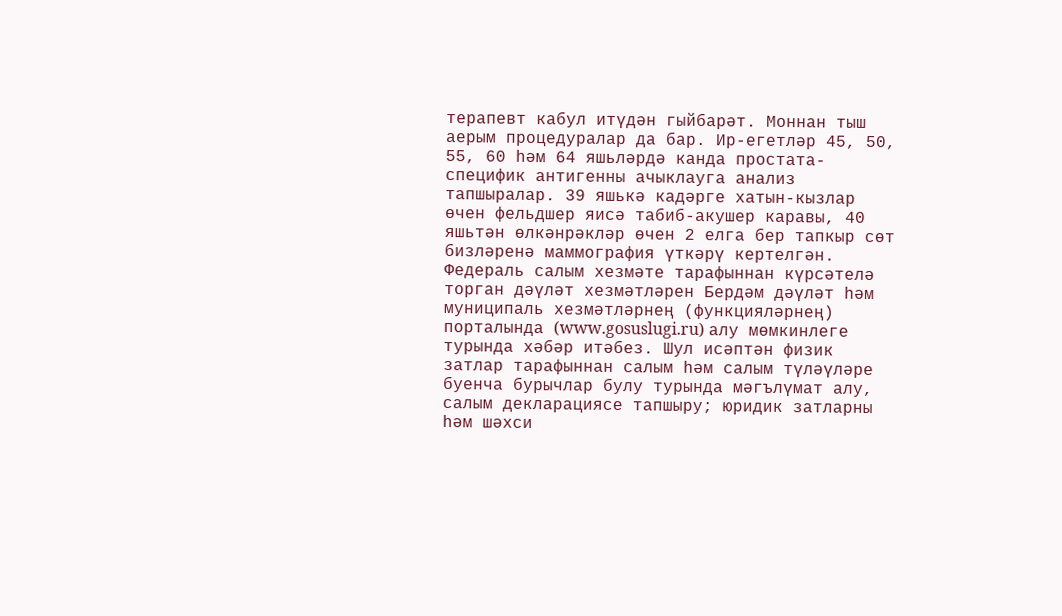терапевт кабул итүдән гыйбарәт. Моннан тыш аерым процедуралар да бар. Ир-егетләр 45, 50, 55, 60 һәм 64 яшьләрдә канда простата-специфик антигенны ачыклауга анализ тапшыралар. 39 яшькә кадәрге хатын-кызлар өчен фельдшер яисә табиб-акушер каравы, 40 яшьтән өлкәнрәкләр өчен 2 елга бер тапкыр сөт бизләренә маммография үткәрү кертелгән.
Федераль салым хезмәте тарафыннан күрсәтелә торган дәүләт хезмәтләрен Бердәм дәүләт һәм муниципаль хезмәтләрнең (функцияләрнең) порталында (www.gosuslugi.ru) алу мөмкинлеге турында хәбәр итәбез. Шул исәптән физик затлар тарафыннан салым һәм салым түләүләре буенча бурычлар булу турында мәгълүмат алу, салым декларациясе тапшыру; юридик затларны һәм шәхси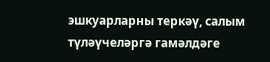эшкуарларны теркәү, салым түләүчеләргә гамәлдәге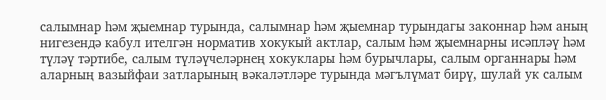салымнар һәм җыемнар турында, салымнар һәм җыемнар турындагы законнар һәм аның нигезендә кабул ителгән норматив хокукый актлар, салым һәм җыемнарны исәпләү һәм түләү тәртибе, салым түләүчеләрнең хокуклары һәм бурычлары, салым органнары һәм аларның вазыйфаи затларының вәкаләтләре турында мәгълүмат бирү, шулай ук салым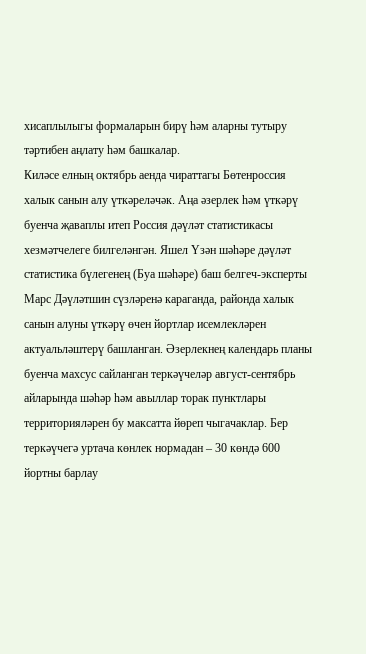хисаплылыгы формаларын бирү һәм аларны тутыру тәртибен аңлату һәм башкалар.
Киләсе елның октябрь аенда чираттагы Бөтенроссия халык санын алу үткәреләчәк. Аңа әзерлек һәм үткәрү буенча җаваплы итеп Россия дәүләт статистикасы хезмәтчелеге билгеләнгән. Яшел Үзән шәһәре дәүләт статистика бүлегенең (Буа шәһәре) баш белгеч-эксперты Марс Дәүләтшин сүзләренә караганда, районда халык санын алуны үткәрү өчен йортлар исемлекләрен актуальләштерү башланган. Әзерлекнең календарь планы буенча махсус сайланган теркәүчеләр август-сентябрь айларында шәһәр һәм авыллар торак пунктлары территорияләрен бу максатта йөреп чыгачаклар. Бер теркәүчегә уртача көнлек нормадан – 30 көндә 600 йортны барлау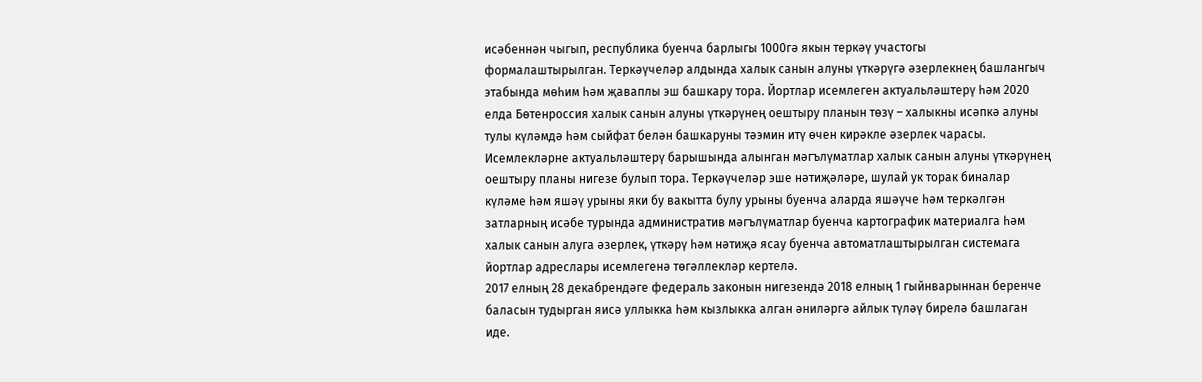исәбеннән чыгып, республика буенча барлыгы 1000гә якын теркәү участогы формалаштырылган. Теркәүчеләр алдында халык санын алуны үткәрүгә әзерлекнең башлангыч этабында мөһим һәм җаваплы эш башкару тора. Йортлар исемлеген актуальләштерү һәм 2020 елда Бөтенроссия халык санын алуны үткәрүнең оештыру планын төзү – халыкны исәпкә алуны тулы күләмдә һәм сыйфат белән башкаруны тәэмин итү өчен кирәкле әзерлек чарасы. Исемлекләрне актуальләштерү барышында алынган мәгълүматлар халык санын алуны үткәрүнең оештыру планы нигезе булып тора. Теркәүчеләр эше нәтиҗәләре, шулай ук торак биналар күләме һәм яшәү урыны яки бу вакытта булу урыны буенча аларда яшәүче һәм теркәлгән затларның исәбе турында административ мәгълүматлар буенча картографик материалга һәм халык санын алуга әзерлек, үткәрү һәм нәтиҗә ясау буенча автоматлаштырылган системага йортлар адреслары исемлегенә төгәллекләр кертелә.
2017 елның 28 декабрендәге федераль законын нигезендә 2018 елның 1 гыйнварыннан беренче баласын тудырган яисә уллыкка һәм кызлыкка алган әниләргә айлык түләү бирелә башлаган иде.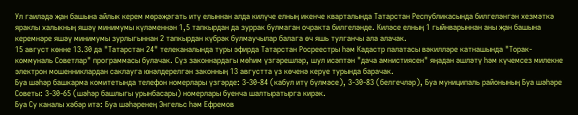Ул гаиләдә җан башына айлык керем мөрәҗәгать итү елыннан алда килүче елның икенче кварталында Татарстан Республикасында билгеләнгән хезмәткә яраклы халыкның яшәү минимумы күләменнән 1,5 тапкырдан да зуррак булмаган очракта билгеләнде. Киләсе елның 1 гыйнварыннан аны җан башына керемнәре яшәү минимумы зурлыгыннан 2 тапкырдан күбрәк булмаучылар балага өч яшь тулганчы ала алачак.
15 август көнне 13.30 да "Татарстан 24" телеканалында туры эфирда Татарстан Росреестры һәм Кадастр палатасы вәкилләре катнашында "Торак-коммуналь Советлар" программасы булачак. Сүз законнардагы мөһим үзгәрешләр, шул исәптән "дача амнистиясен" яңадан әшләтү һәм күчемсез милекне электрон мошенниклардан саклауга юнәлдерелгән законның 13 августта үз көченә керүе турында барачак.
Буа шәһәр башкарма комитетында телефон номерлары үзгәрде: 3-30-84 (кабул итү бүлмәсе), 3-30-83 (белгечләр), Буа муниципаль районының Буа шәһәре Советы: 3-30-65 (шәһәр башлыгы урынбасары) номерлары буенча шалтыратырга кирәк.
Буа Су каналы хәбәр итә: Буа шәһәренең Энгельс һәм Ефремов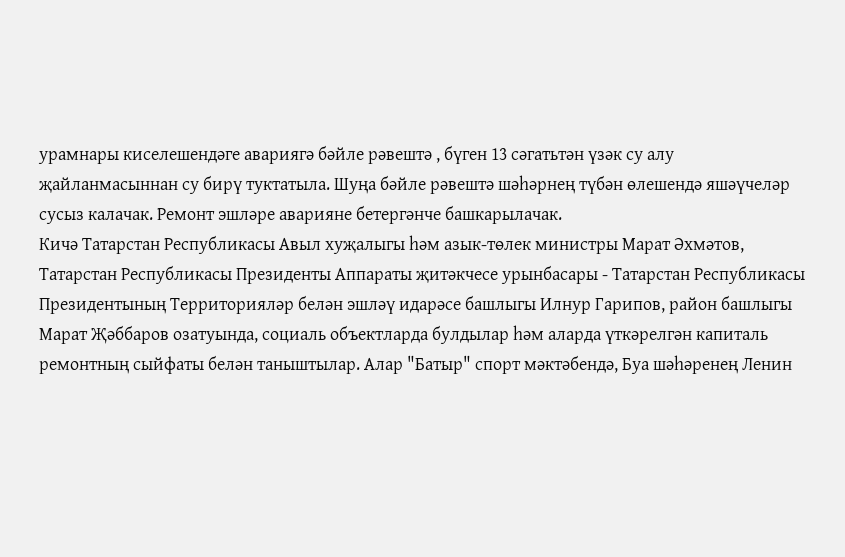урамнары киселешендәге авариягә бәйле рәвештә , бүген 13 сәгатьтән үзәк су алу җайланмасыннан су бирү туктатыла. Шуңа бәйле рәвештә шәһәрнең түбән өлешендә яшәүчеләр сусыз калачак. Ремонт эшләре аварияне бетергәнче башкарылачак.
Кичә Татарстан Республикасы Авыл хуҗалыгы һәм азык-төлек министры Марат Әхмәтов, Татарстан Республикасы Президенты Аппараты җитәкчесе урынбасары - Татарстан Республикасы Президентының Территорияләр белән эшләү идарәсе башлыгы Илнур Гарипов, район башлыгы Марат Җәббаров озатуында, социаль объектларда булдылар һәм аларда үткәрелгән капиталь ремонтның сыйфаты белән таныштылар. Алар "Батыр" спорт мәктәбендә, Буа шәһәренең Ленин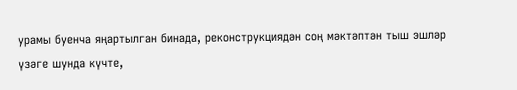урамы буенча яңартылган бинада, реконструкциядән соң мәктәптән тыш эшләр үзәге шунда күчте,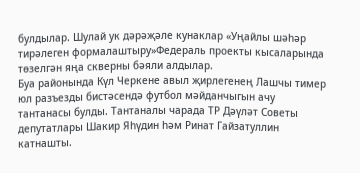булдылар. Шулай ук дәрәҗәле кунаклар «Уңайлы шәһәр тирәлеген формалаштыру»Федераль проекты кысаларында төзелгән яңа скверны бәяли алдылар.
Буа районында Күл Черкене авыл җирлегенең Лашчы тимер юл разъезды бистәсендә футбол мәйданчыгын ачу тантанасы булды. Тантаналы чарада ТР Дәүләт Советы депутатлары Шакир Яһүдин һәм Ринат Гайзатуллин катнашты.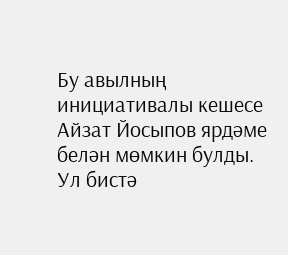Бу авылның инициативалы кешесе Айзат Йосыпов ярдәме белән мөмкин булды. Ул бистә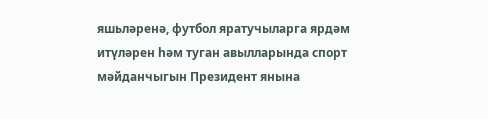яшьләренә, футбол яратучыларга ярдәм итүләрен һәм туган авылларында спорт мәйданчыгын Президент янына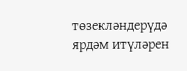төзекләндерүдә ярдәм итүләрен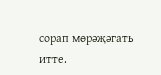сорап мөрәҗәгать итте.